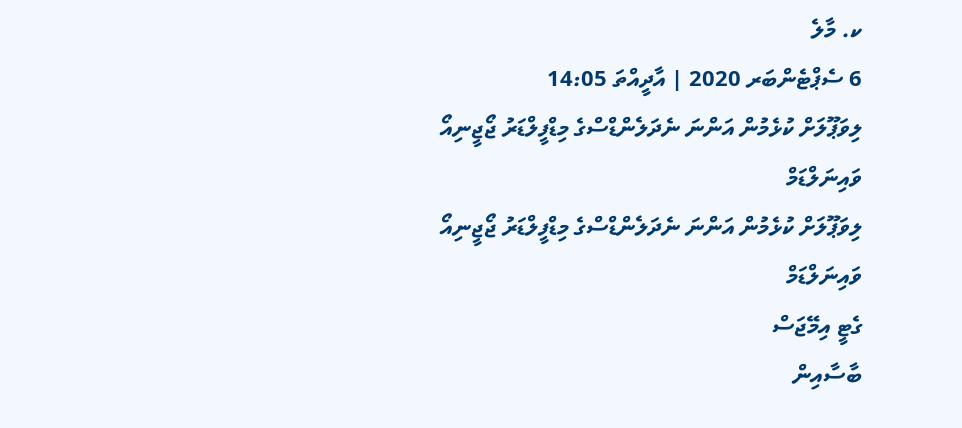ކ. މާލެ
6 ސެޕްޓެންބަރ 2020 | އާދީއްތަ 14:05
ލިވަޕޫލަށް ކުޅެމުން އަންނަ ނެދަލެންޑްސްގެ މިޑްފީލްޑަރު ޖޯޖީނިއޯ ވައިނަލްޑަމް
ލިވަޕޫލަށް ކުޅެމުން އަންނަ ނެދަލެންޑްސްގެ މިޑްފީލްޑަރު ޖޯޖީނިއޯ ވައިނަލްޑަމް
ގެޓީ އިމޭޖަސް
ބާސާއިން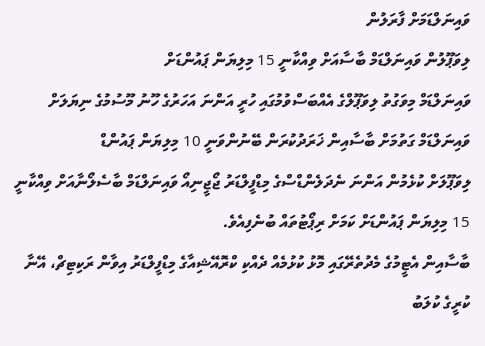ވައިނަލްޑަމަށް ފާރަލުން
ލިވަޕޫލުން ވައިނަލްޑަމް ބާސާއަށް ވިއްކާނީ 15 މިލިޔަން ޕައުންޑަށް
ވައިނަލްޑަމް މިވަގުތު ލިވަޕޫލްގެ އެއްބަސްވުމުގައި ހުރީ އަންނަ އަހަރުގެ ހޫނު މޫސުމުގެ ނިޔަލަށް
ވައިނަލްޑަމް ގަތުމަށް ބާސާއިން ޚަރަދުކުރަން ބޭނުންވަނީ 10 މިލިޔަން ޕައުންޑް
ލިވަޕޫލަށް ކުޅެމުން އަންނަ ނެދަލެންޑްސްގެ މިޑްފީލްޑަރު ޖޯޖީނިއޯ ވައިނަލްޑަމް ބާސެލޯނާއަށް ވިއްކާނީ 15 މިލިޔަން ޕައުންޑަށް ކަމަށް ރިޕޯޓުތައް ބުނެފިއެވެ.
ބާސާއިން އެޓީމުގެ މެދުތެރޭގައި މޮޅު ކުޅުމެއް ދެއްކި ކްރޮއޭޝިއާގެ މިޑްފީލްޑަރު އިވާން ރަކިޓިޗް، އޭނާ ކުރީގެ ކުލަބު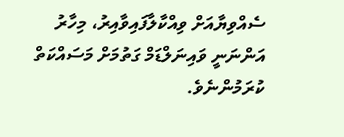ސެއްވިޔާއަށް ވިއްކާލާފައިވާއިރު، މިހާރު އަންނަނީ ވައިނަލްޑަމް ގަތުމަށް މަސައްކަތް ކުރަމުންނެވެ.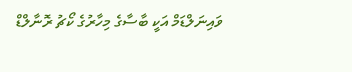ވައިނަލްޑަމް އަކީ ބާސާގެ މިހާރުގެ ކޯޗު ރޮނާލްޑް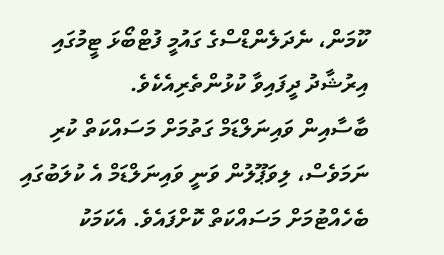ކޫމަން، ނެދަލެންޑްސްގެ ގައުމީ ފުޓްބޯޅަ ޓީމުގައި އިރުޝާދު ދީފައިވާ ކުޅުންތެރިއެކެވެ.
ބާސާއިން ވައިނަލްޑަމް ގަތުމަށް މަސައްކަތް ކުރި ނަމަވެސް، ލިވަޕޫލުން ވަނީ ވައިނަލްޑަމް އެ ކުލަބުގައި ބެހެއްޓުމަށް މަސައްކަތް ކޮށްފައެވެ. އެކަމަކު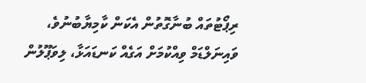ރިޕޯޓުތައް ބުނާގޮތުން އެކަން ކާމިޔާބުނުވެ، ވައިނަލްޑަމް ވިއްކުމަށް އަގެއް ކަނޑައަޅާ، ލިވަޕޫލުން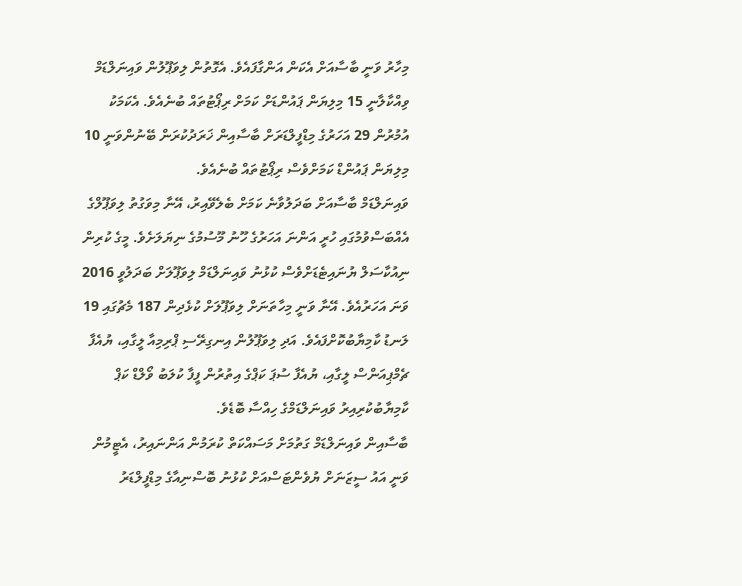މިހާރު ވަނީ ބާސާއަށް އެކަން އަންގާފައެވެ. އެގޮތުން ލިވަޕޫލުން ވައިނަލްޑަމް ވިއްކާލާނީ 15 މިލިޔަން ޕައުންޑަށް ކަމަށް ރިޕޯޓުތައް ބުނެއެވެ. އެކަމަކު އުމުރުން 29 އަހަރުގެ މިޑްފީލްޑަރަށް ބާސާއިން ޚަރަދުކުރަން ބޭނުންވަނީ 10 މިލިޔަން ޕައުންޑް ކަމަށްވެސް ރިޕޯޓުތައް ބުނެއެވެ.
ވައިނަލްޑަމް ބާސާއަށް ބަދަލުވާނެ ކަމަށް ބެލެވޭއިރު، އޭނާ މިވަގުތު ލިވަޕޫލްގެ އެއްބަސްވުމުގައި ހުރީ އަންނަ އަހަރުގެ ހޫނު މޫސުމުގެ ނިޔަލަށެވެ. މީގެ ކުރިން ނިއުކާސަލް ޔުނައިޓެޑަށްވެސް ކުޅުނު ވައިނަލްޑަމް ލިވަޕޫލަށް ބަދަލުވީ 2016 ވަނަ އަހަރުއެވެ. އޭނާ ވަނީ މިހާތަނަށް ލިވަޕޫލަށް ކުޅެދިން 187 މެޗުގައި 19 ލަނޑު ކާމިޔާބުކޮށްފައެވެ. އަދި ލިވަޕޫލުން އިނގިރޭސި ޕްރިމިއާ ލީގާއި، ޔުއެފާ ޗެމްޕިއަންސް ލީގާއި، ޔުއެފާ ސުޕަ ކަޕްގެ އިތުރުން ފީފާ ކުލަބު ވޯލްޑް ކަޕް ކާމިޔާބުކުރިއިރު ވައިނަލްޑަމްގެ ހިއްސާ ބޮޑެވެ.
ބާސާއިން ވައިނަލްޑަމް ގަތުމަށް މަސައްކަތް ކުރަމުން އަންނައިރު، އެޓީމުން ވަނީ އައު ސީޒަނަށް ޔުވެންޓަސްއަށް ކުޅުނު ބޮސްނިއާގެ މިޑްފީލްޑަރު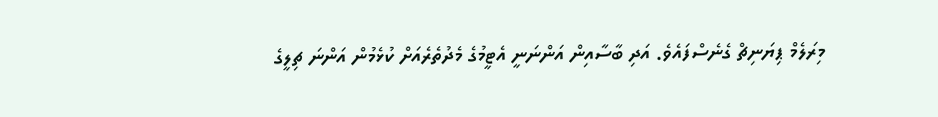މިރަލެމް ޕިޔަނިޗް ގެނެސްފައެވެ. އަދި ބާސާއިން އަންނަނީ އެޓީމުގެ މެދުތެރެއަށް ކުޅެމުން އަންނަ ޗިލީގެ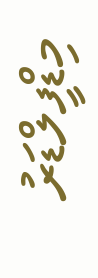މިޑްފީލްޑަރު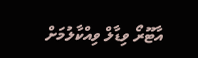އާޓޫރޯ ވިޑާލް ވިއްކާލުމަށް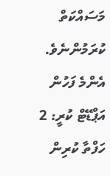މަސައްކަތް ކުރަމުންނެވެ.
އެންމެ ފަހުން އަޕްޑޭޓް ކުރީ: 2 ހަފްތާ ކުރިން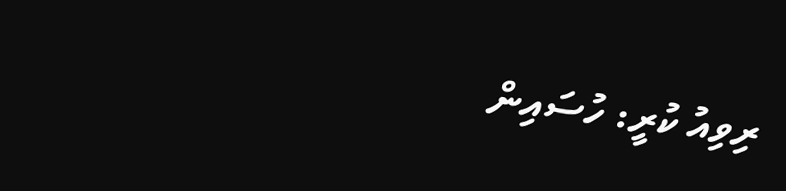ރިވިއު ކުރީ: ހުސައިން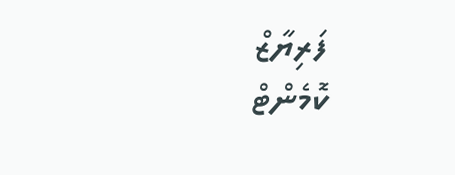ފަރިޔާޒް
ކޮމެންޓް